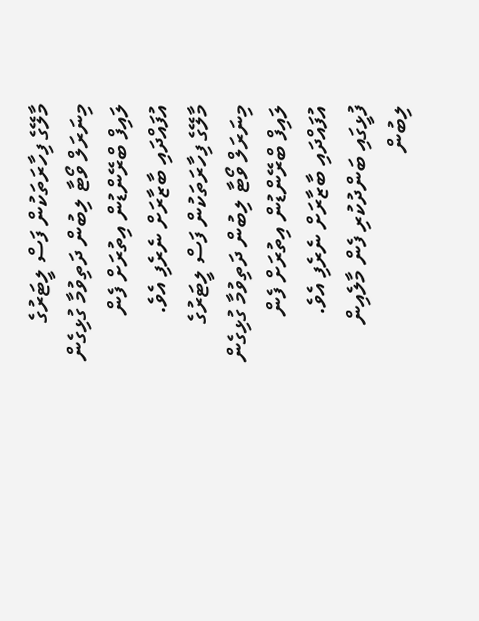މާލޭގެ ފިހާރަތަކުން ފަސް ލީޓަރުގެ މިނަރަލް ވޯޓާ ލިބުން ދަތިވުމާ ގުޅިގެން ލައިފް ބްރޭންޑުން އިތުރަށް ފެން އުފައްދައި ބާޒާރަށް ނެރެފި އެވެ.
މާލޭގެ ފިހާރަތަކުން ފަސް ލީޓަރުގެ މިނަރަލް ވޯޓާ ލިބުން ދަތިވުމާ ގުޅިގެން ލައިފް ބްރޭންޑުން އިތުރަށް ފެން އުފައްދައި ބާޒާރަށް ނެރެފި އެވެ.
ފުޅީގައި ބަންދުކުރި ފެން މާލެއިން ލިބުން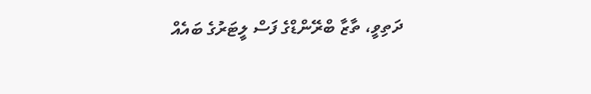ދަތިވީ، ތާޒާ ބްރޭންޑްގެ ފަސް ލީޓަރުގެ ބައެއް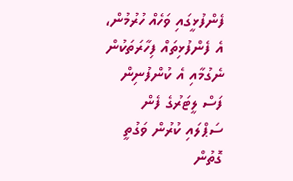ފެންފުޅީގައި ވަހެއް ހުރުމުން، އެ ފެންފުޅިތައް ފިހާރަތަކުން ނެގުމާއި އެ ކުންފުނިން ފަސް ލީޓަރުގެ ފެން ސަޕްލައި ކުރުން ވަގުތީ ގޮތުން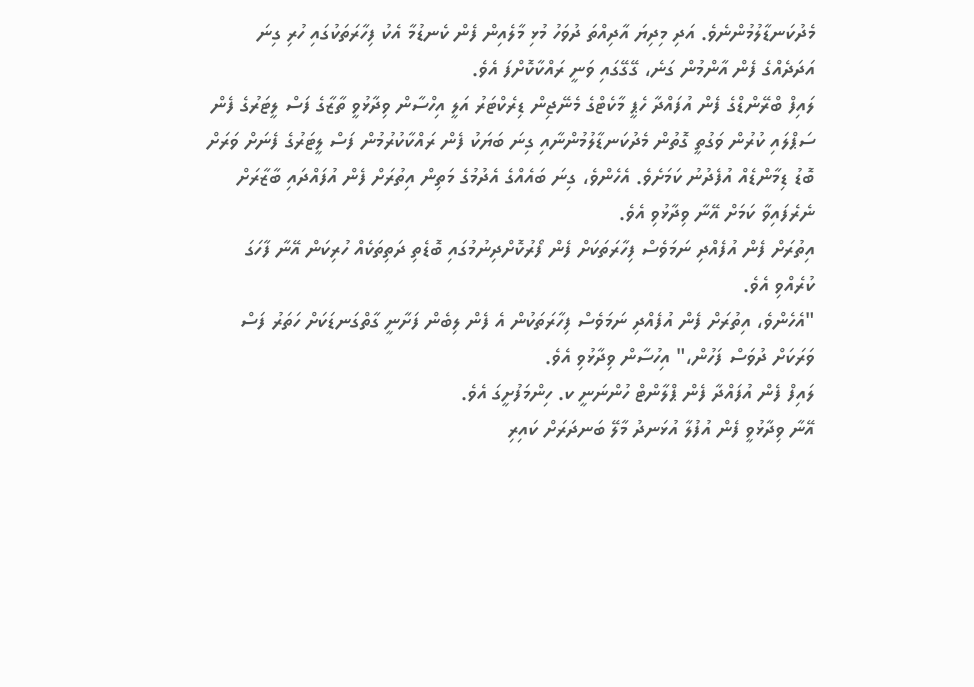މެދުކަނޑާލުމުންނެވެ. އަދި މިދިޔަ އާދިއްތަ ދުވަހު މުޅި މާލެއިން ފެން ކެނޑުމާ އެކު ފިހާރަތަކުގައި ހުރި ގިނަ އަދަދެއްގެ ފެން އާންމުން ގަނެ، ގޭގޭގައި ވަނީ ރައްކާކޮށްފަ އެވެ.
ލައިފް ބްރޭންޑްގެ ފެން އުފައްދާ ހެޕީ މާކެޓްގެ މެނޭޖިން ޑިރެކްޓަރު އަލީ އިހްސާން ވިދާޅުވީ ތާޒާގެ ފަސް ލީޓަރުގެ ފެން ސަޕްލައި ކުރުން ވަގުތީ ގޮތުން މެދުކަނޑާލުމުންނާއި ގިނަ ބަޔަކު ފެން ރައްކާކުރުމުން ފަސް ލީޓަރުގެ ފެނަށް ވަރަށް ބޮޑު ޑިމާންޑެއް އުފެދުނު ކަމަށެވެ. އެހެންވެ، ގިނަ ބައެއްގެ އެދުމުގެ މަތިން އިތުރަށް ފެން އުފައްދައި ބާޒާރަށް ނެރެފައިވާ ކަމަށް އޭނާ ވިދާޅުވި އެވެ.
އިތުރަށް ފެން އުފެއްދި ނަމަވެސް ފިހާރަތަކަށް ފެން ފޯރުކޮށްދިނުމުގައި ބޮޑެތި ދަތިތަކެއް ހުރިކަން އޭނާ ފާހަގަ ކުރެއްވި އެވެ.
"އެހެންވެ، އިތުރަށް ފެން އުފެއްދި ނަމަވެސް ފިހާރަތަކުން އެ ފެން ލިބެން ފަށާނީ ގާތްގަނޑަކަށް ހަތަރު ފަސް ވަރަކަށް ދުވަސް ފަހުން،" އިހުސާން ވިދާޅުވި އެވެ.
ލައިފް ފެން އުފައްދާ ފެން ޕްލާންޓް ހުންނަނީ ކ. ހިންމަފުށީގަ އެވެ.
އޭނާ ވިދާޅުވީ ފެން އުފުލާ އުޅަނދު މާލޭ ބަނދަރަށް ކައިރި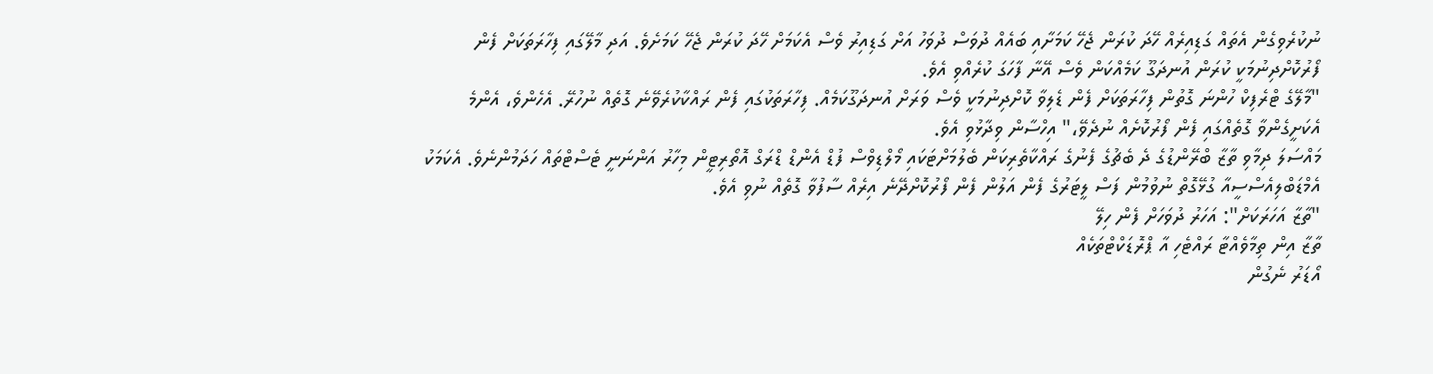ނުކުރެވިގެން އެތައް ގަޑިއިރެއް ހޭދަ ކުރަން ޖެހޭ ކަމަށާއި ބައެއް ދުވަސް ދުވަހު އަށް ގަޑިއިރު ވެސް އެކަމަށް ހޭދަ ކުރަން ޖެހޭ ކަމަށެވެ. އަދި މާލޭގައި ފިހާރަތަކަށް ފެން ފޯރުކޮށްދިނުމަކީ ކުރަން އުނދަގޫ ކަމެއްކަން ވެސް އޭނާ ފާހަގަ ކުރެއްވި އެވެ.
"މާލޭގެ ޓްރެފިކް ހުންނަ ގޮތުން ފިހާރަތަކަށް ފެން ޑެލިވާ ކޮށްދިނުމަކީ ވެސް ވަރަށް އުނދަގޫކަމެއް. ފިހާރަތަކުގައި ފެން ރައްކާކުރެވޭނެ ގޮތެއް ނުހުރޭ. އެހެންވެ، އެންމެ އެކަށީގެންވާ ގޮތެއްގައި ފެން ފޯރުކޮށެއް ނުދެވޭ،" އިހްސާން ވިދާޅުވި އެވެ.
މައްސަލަ ދިމާވި ތާޒާ ބްރޭންޑުގެ ދެ ބެޗުގެ ފެނުގެ ރައްކާތެރިކަން ބެލުމަށްޓަކައި މޯލްޑިވްސް ފުޑް އެންޑް ޑްރަގް އޮތޯރިޓީން މިހާރު އަންނަނީ ޓެސްޓްތައް ހަދަމުންނެވެ. އެކަމަކު އެމްޑަބްލިއެސްސީއާ ގުޅޭގޮތް ނުވުމުން ފަސް ލީޓަރުގެ ފެން އަލުން ފެން ފޯރުކޮށްދޭނެ އިރެއް ސާފުވާ ގޮތެއް ނުވި އެވެ.
"ތާޒާ އަހަރަކަށް": އަހަރު ދުވަހަށް ފެން ހިލޭ
ތާޒާ އިން ތިމާވެއްޓާ ރައްޓެހި އާ ޕްރޮޑަކްޓްތަކެއް
އޯޑަރު ނެގުން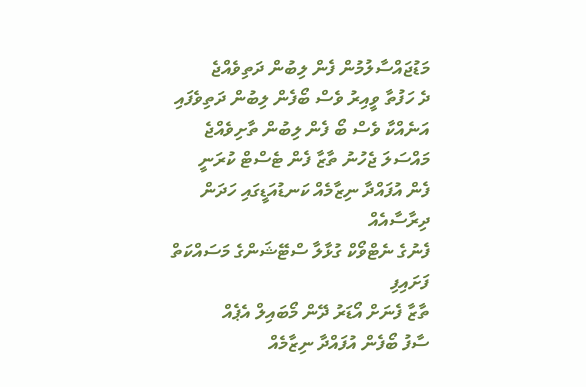މަޑުޖައްސާލުމުން ފެން ލިބުން ދަތިވެއްޖެ
ދެ ހަފުތާ ވީއިރު ވެސް ބޯފެން ލިބުން ދަތިވެފައި
އަނެއްކާ ވެސް ބޯ ފެން ލިބުން ތާށިވެއްޖެ
މައްސަލަ ޖެހުނު ތާޒާ ފެން ޓެސްޓް ކުރަނީ
ފެން އުފައްދާ ނިޒާމެއް ކަނޑުއަޑީގައި ހަދަން ދިރާސާއެއް
ފެނުގެ ނެޓްވޯކް ގުޅާލާ ސްޓޭޝަންގެ މަސައްކަތް ފަށައިފި
ތާޒާ ފެނަށް އޯޑަރު ދޭން މޯބައިލް އެޕެއް
ސާފު ބޯފެން އުފައްދާ ނިޒާމެއް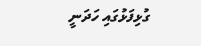ގުޅިފަޅުގައި ހަދަނީ